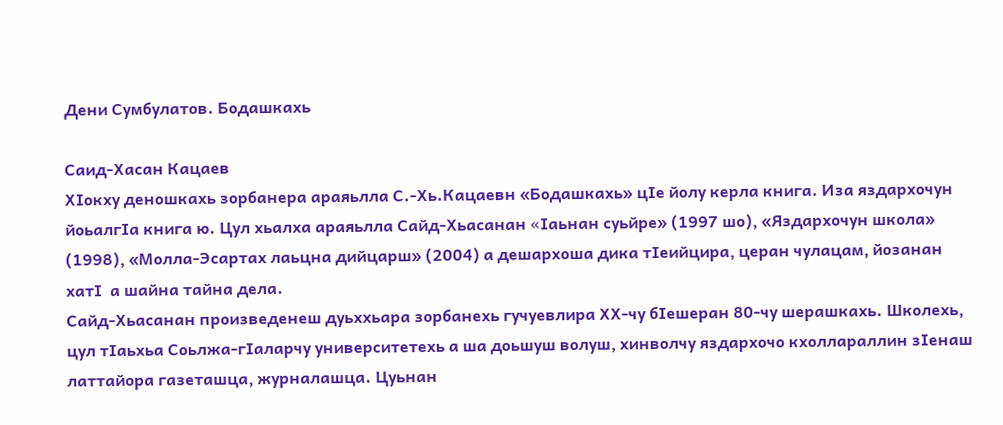Дени Сумбулатов. Бодашкахь

Саид-Хасан Кацаев
ХIокху деношкахь зорбанера араяьлла С.-Хь.Кацаевн «Бодашкахь» цIе йолу керла книга. Иза яздархочун йоьалгIа книга ю. Цул хьалха араяьлла Сайд-Хьасанан «Iаьнан суьйре» (1997 шо), «Яздархочун школа» (1998), «Молла-Эсартах лаьцна дийцарш» (2004) а дешархоша дика тIеийцира, церан чулацам, йозанан хатI  а шайна тайна дела.
Сайд-Хьасанан произведенеш дуьххьара зорбанехь гучуевлира ХХ-чу бIешеран 80-чу шерашкахь. Школехь, цул тIаьхьа Соьлжа-гIаларчу университетехь а ша доьшуш волуш, хинволчу яздархочо кхоллараллин зIенаш латтайора газеташца, журналашца. Цуьнан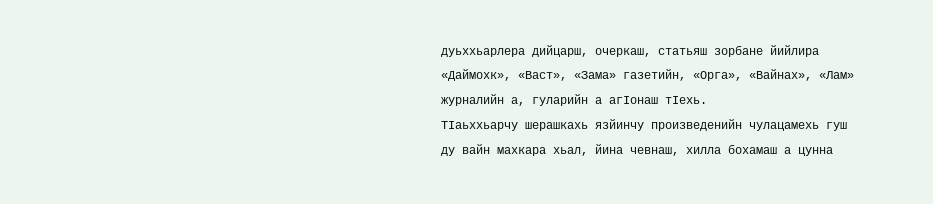дуьххьарлера дийцарш, очеркаш, статьяш зорбане йийлира «Даймохк», «Васт», «Зама» газетийн, «Орга», «Вайнах», «Лам» журналийн а, гуларийн а агIонаш тIехь.
ТIаьххьарчу шерашкахь язйинчу произведенийн чулацамехь гуш ду вайн махкара хьал, йина чевнаш, хилла бохамаш а цунна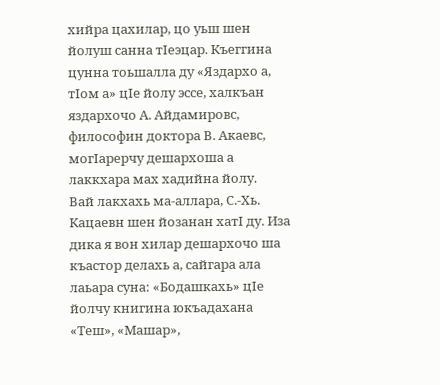хийра цахилар, цо уьш шен йолуш санна тIеэцар. Къеггина цунна тоьшалла ду «Яздархо а, тIом а» цIе йолу эссе, халкъан яздархочо А. Айдамировс, философин доктора В. Акаевс, могIарерчу дешархоша а лаккхара мах хадийна йолу.
Вай лакхахь ма-аллара, С.-Хь. Кацаевн шен йозанан хатI ду. Иза дика я вон хилар дешархочо ша къастор делахь а, сайгара ала лаьара суна: «Бодашкахь» цIе йолчу книгина юкъадахана «Теш», «Машар»,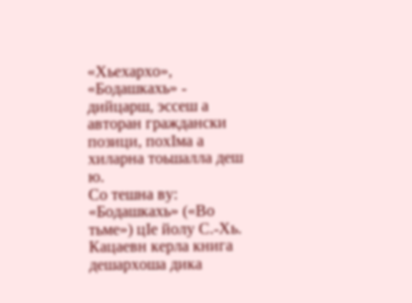«Хьехархо», «Бодашкахь» - дийцарш, эссеш а авторан граждански позици, похIма а хиларна тоьшалла деш ю.
Со тешна ву: «Бодашкахь» («Во тьме») цIе йолу С.-Хь. Кацаевн керла книга дешархоша дика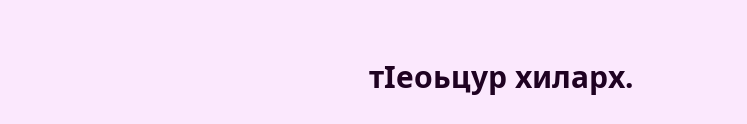тIеоьцур хиларх.